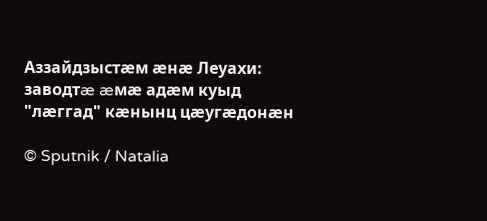Аззайдзыстæм æнæ Леуахи: заводтæ æмæ адæм куыд "лæггад" кæнынц цæугæдонæн

© Sputnik / Natalia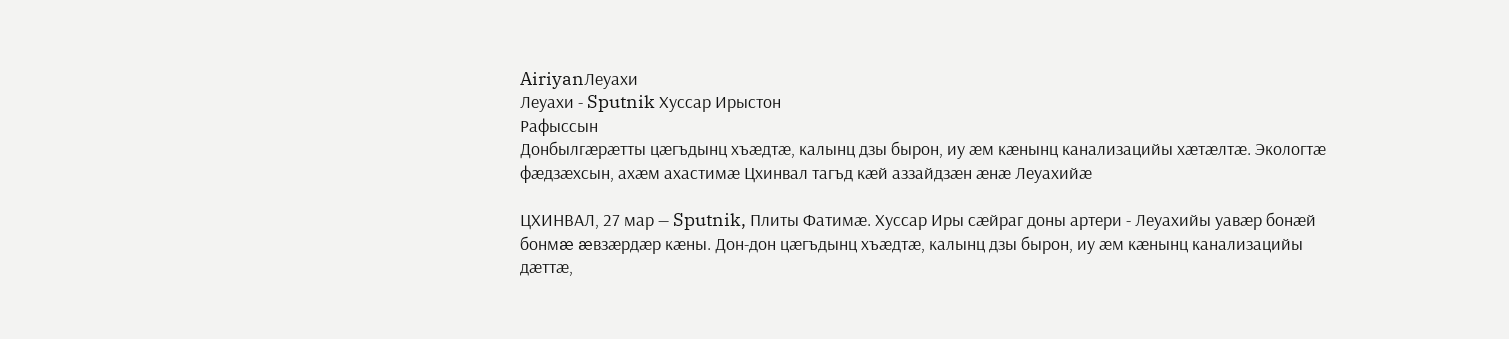AiriyanЛеуахи
Леуахи - Sputnik Хуссар Ирыстон
Рафыссын
Донбылгæрæтты цæгъдынц хъæдтæ, калынц дзы бырон, иу æм кæнынц канализацийы хæтæлтæ. Экологтæ фæдзæхсын, ахæм ахастимæ Цхинвал тагъд кæй аззайдзæн æнæ Леуахийæ

ЦХИНВАЛ, 27 мар — Sputnik, Плиты Фатимæ. Хуссар Иры сæйраг доны артери - Леуахийы уавæр бонæй бонмæ æвзæрдæр кæны. Дон-дон цæгъдынц хъæдтæ, калынц дзы бырон, иу æм кæнынц канализацийы дæттæ,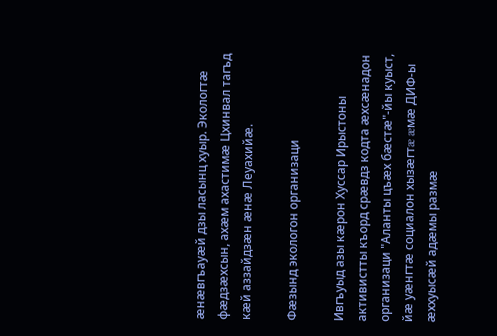æнæвгъауæй дзы ласынц хуыр. Экологтæ фæдзæхсын, ахæм ахастимæ Цхинвал тагъд кæй аззайдзæн æнæ Леуахийæ.

Фæзынд экологон организаци

Ивгъуыд азы кæрон Хуссар Ирыстоны активистты къорд срæвдз кодта æхсæнадон организаци "Аланты цъæх бæстæ"-йы куыст, йæ уæнгтæ социалон хызæгтæ æмæ ДИФ-ы æххуысæй адæмы размæ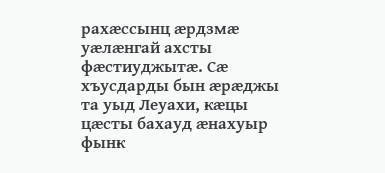рахæссынц æрдзмæ уæлæнгай ахсты фæстиуджытæ. Сæ хъусдарды бын æрæджы та уыд Леуахи, кæцы цæсты бахауд æнахуыр фынк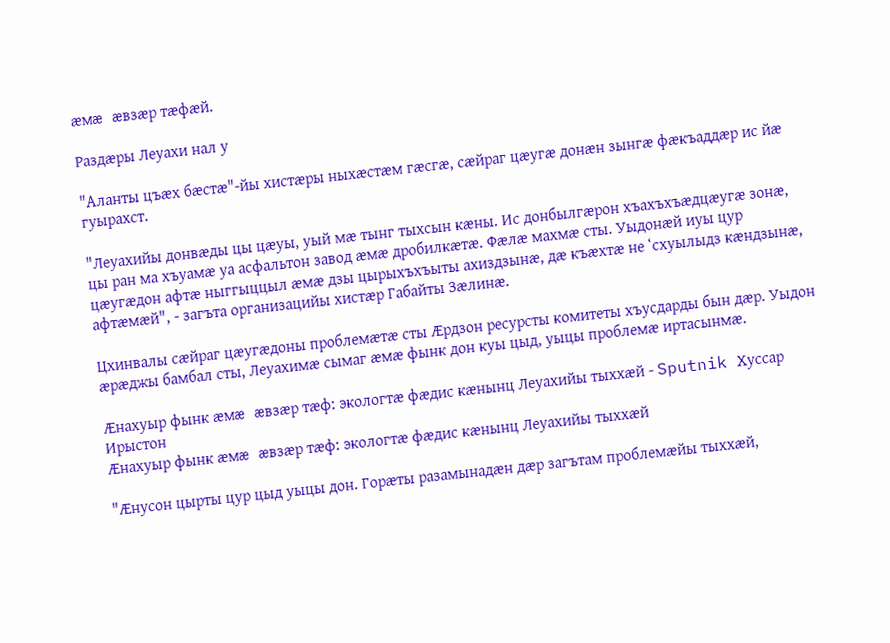æмæ æвзæр тæфæй.

Раздæры Леуахи нал у

"Аланты цъæх бæстæ"-йы хистæры ныхæстæм гæсгæ, сæйраг цæугæ донæн зынгæ фæкъаддæр ис йæ гуырахст.

"Леуахийы донвæды цы цæуы, уый мæ тынг тыхсын кæны. Ис донбылгæрон хъахъхъæдцæугæ зонæ, цы ран ма хъуамæ уа асфальтон завод æмæ дробилкæтæ. Фæлæ махмæ сты. Уыдонæй иуы цур цæугæдон афтæ ныггыццыл æмæ дзы цырыхъхъыты ахиздзынæ, дæ къæхтæ не ʻсхуылыдз кæндзынæ, афтæмæй", - загъта организацийы хистæр Габайты Зæлинæ.

Цхинвалы сæйраг цæугæдоны проблемæтæ сты Ӕрдзон ресурсты комитеты хъусдарды бын дæр. Уыдон æрæджы бамбал сты, Леуахимæ сымаг æмæ фынк дон куы цыд, уыцы проблемæ иртасынмæ.

Ӕнахуыр фынк æмæ æвзæр тæф: экологтæ фæдис кæнынц Леуахийы тыххæй - Sputnik Хуссар Ирыстон
Ӕнахуыр фынк æмæ æвзæр тæф: экологтæ фæдис кæнынц Леуахийы тыххæй

"Ӕнусон цырты цур цыд уыцы дон. Горæты разамынадæн дæр загътам проблемæйы тыххæй,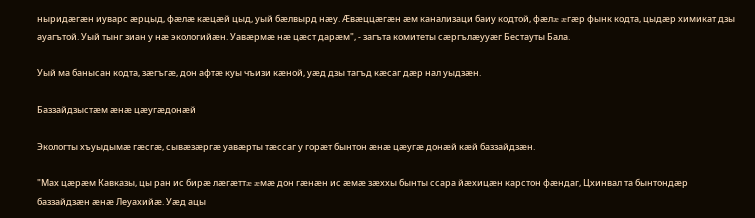ныридæгæн иуварс æрцыд, фæлæ кæцæй цыд, уый бæлвырд нæу. Æвæццæгæн æм канализаци баиу кодтой, фæлæ æгæр фынк кодта, цыдæр химикат дзы ауагътой. Уый тынг зиан у нæ экологийæн. Уавæрмæ нæ цæст дарæм", - загъта комитеты сæргълæууæг Бестауты Бала.

Уый ма банысан кодта, зæгъгæ, дон афтæ куы чъизи кæной, уæд дзы тагъд кæсаг дæр нал уыдзæн.

Баззайдзыстæм æнæ цæугæдонæй

Экологты хъуыдымæ гæсгæ, сывæзæргæ уавæрты тæссаг у горæт бынтон æнæ цæугæ донæй кæй баззайдзæн.

"Мах цæрæм Кавказы, цы ран ис бирæ лæгæттæ æмæ дон гæнæн ис æмæ зæххы бынты ссара йæхицæн карстон фæндаг, Цхинвал та бынтондæр баззайдзæн æнæ Леуахийæ. Уæд ацы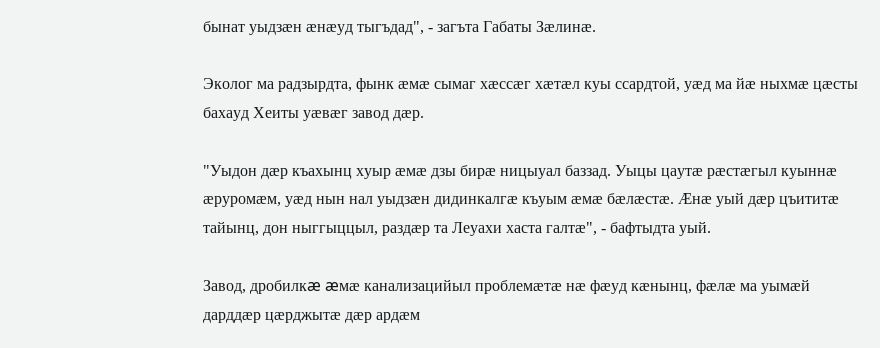бынат уыдзæн æнæуд тыгъдад", - загъта Габаты Зæлинæ.

Эколог ма радзырдта, фынк æмæ сымаг хæссæг хæтæл куы ссардтой, уæд ма йæ ныхмæ цæсты бахауд Хеиты уæвæг завод дæр.

"Уыдон дæр къахынц хуыр æмæ дзы бирæ ницыуал баззад. Уыцы цаутæ рæстæгыл куыннæ æруромæм, уæд нын нал уыдзæн дидинкалгæ къуым æмæ бæлæстæ. Ӕнæ уый дæр цъититæ тайынц, дон ныггыццыл, раздæр та Леуахи хаста галтæ", - бафтыдта уый.

Завод, дробилкæ æмæ канализацийыл проблемæтæ нæ фæуд кæнынц, фæлæ ма уымæй дарддæр цæрджытæ дæр ардæм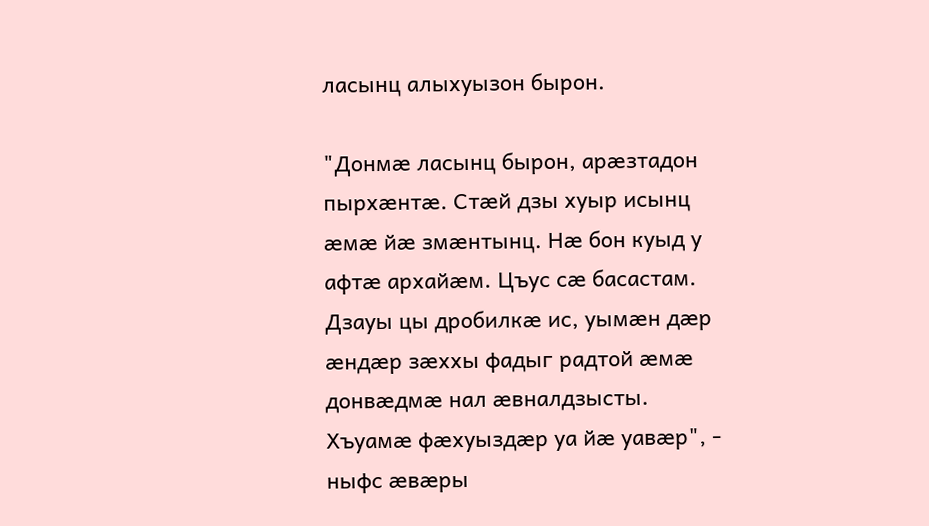ласынц алыхуызон бырон.

"Донмæ ласынц бырон, арæзтадон пырхæнтæ. Стæй дзы хуыр исынц æмæ йæ змæнтынц. Нæ бон куыд у афтæ архайæм. Цъус сæ басастам. Дзауы цы дробилкæ ис, уымæн дæр æндæр зæххы фадыг радтой æмæ донвæдмæ нал æвналдзысты.  Хъуамæ фæхуыздæр уа йæ уавæр", - ныфс æвæры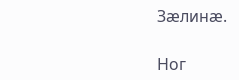Зæлинæ.

Ног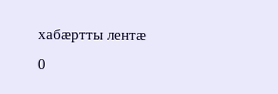хабӕртты лентӕ
0